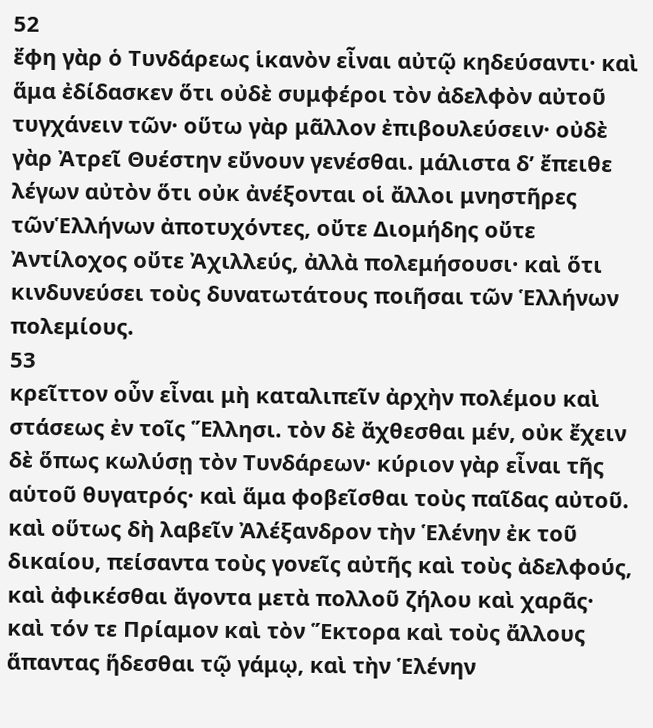52
ἔφη γὰρ ὁ Τυνδάρεως ἱκανὸν εἶναι αὐτῷ κηδεύσαντι· καὶ ἅμα ἐδίδασκεν ὅτι οὐδὲ συμφέροι τὸν ἀδελφὸν αὐτοῦ τυγχάνειν τῶν· οὕτω γὰρ μᾶλλον ἐπιβουλεύσειν· οὐδὲ γὰρ Ἀτρεῖ Θυέστην εὔνουν γενέσθαι. μάλιστα δʼ ἔπειθε λέγων αὐτὸν ὅτι οὐκ ἀνέξονται οἱ ἄλλοι μνηστῆρες τῶνἙλλήνων ἀποτυχόντες, οὔτε Διομήδης οὔτε Ἀντίλοχος οὔτε Ἀχιλλεύς, ἀλλὰ πολεμήσουσι· καὶ ὅτι κινδυνεύσει τοὺς δυνατωτάτους ποιῆσαι τῶν Ἑλλήνων πολεμίους.
53
κρεῖττον οὖν εἶναι μὴ καταλιπεῖν ἀρχὴν πολέμου καὶ στάσεως ἐν τοῖς Ἕλλησι. τὸν δὲ ἄχθεσθαι μέν, οὐκ ἔχειν δὲ ὅπως κωλύσῃ τὸν Τυνδάρεων· κύριον γὰρ εἶναι τῆς αὑτοῦ θυγατρός· καὶ ἅμα φοβεῖσθαι τοὺς παῖδας αὐτοῦ. καὶ οὕτως δὴ λαβεῖν Ἀλέξανδρον τὴν Ἑλένην ἐκ τοῦ δικαίου, πείσαντα τοὺς γονεῖς αὐτῆς καὶ τοὺς ἀδελφούς, καὶ ἀφικέσθαι ἄγοντα μετὰ πολλοῦ ζήλου καὶ χαρᾶς· καὶ τόν τε Πρίαμον καὶ τὸν Ἕκτορα καὶ τοὺς ἄλλους ἅπαντας ἥδεσθαι τῷ γάμῳ, καὶ τὴν Ἑλένην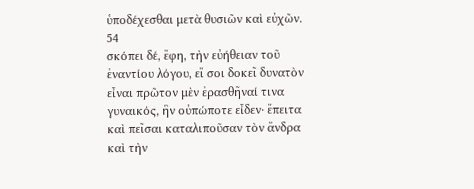ὑποδέχεσθαι μετὰ θυσιῶν καὶ εὐχῶν.
54
σκόπει δέ, ἔφη, τὴν εὐήθειαν τοῦ ἐναντίου λόγου, εἴ σοι δοκεῖ δυνατὸν εἶναι πρῶτον μὲν ἐρασθῆναί τινα γυναικός, ἣν οὐπώποτε εἶδεν· ἔπειτα καὶ πεῖσαι καταλιποῦσαν τὸν ἄνδρα καὶ τὴν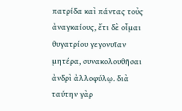πατρίδα καὶ πάντας τοὺς ἀναγκαίους, ἔτι δὲ οἶμαι θυγατρίου γεγονυῖαν μητέρα, συνακολουθῆσαι ἀνδρὶ ἀλλοφύλῳ. διὰ ταύτην γὰρ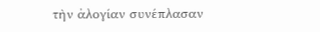τὴν ἀλογίαν συνέπλασαν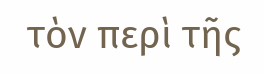τὸν περὶ τῆς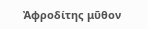Ἀφροδίτης μῦθον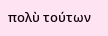πολὺ τούτων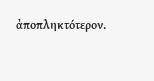ἀποπληκτότερον.